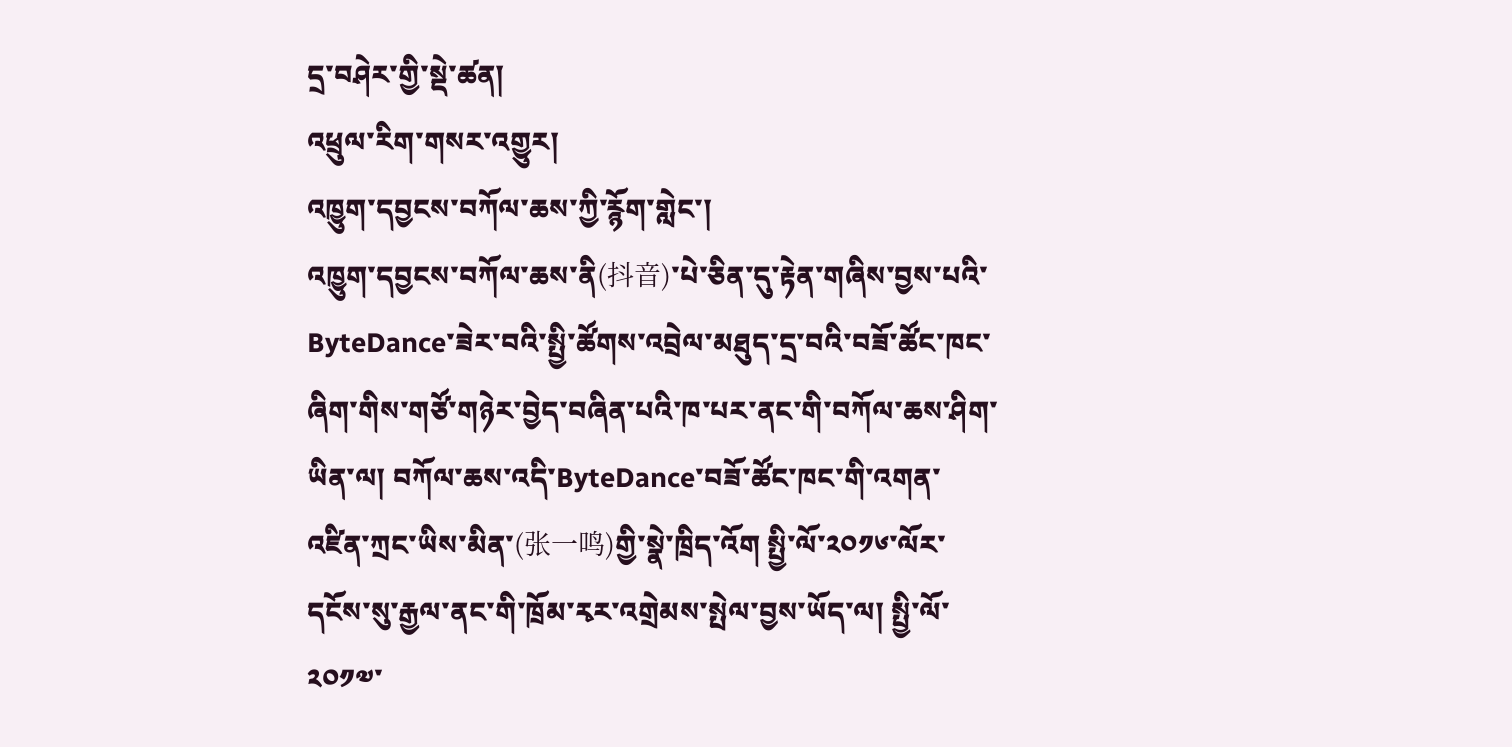དྲ་བཤེར་གྱི་སྡེ་ཚན།
འཕྲུལ་རིག་གསར་འགྱུར།
འཁྱུག་དབྱངས་བཀོལ་ཆས་ཀྱི་རྙོག་གླེང་།
འཁྱུག་དབྱངས་བཀོལ་ཆས་ནི(抖音)་པེ་ཅིན་དུ་རྟེན་གཞིས་བྱས་པའི་ByteDance་ཟེར་བའི་སྤྱི་ཚོགས་འབྲེལ་མཐུད་དྲ་བའི་བཟོ་ཚོང་ཁང་ཞིག་གིས་གཙོ་གཉེར་བྱེད་བཞིན་པའི་ཁ་པར་ནང་གི་བཀོལ་ཆས་ཤིག་ཡིན་ལ། བཀོལ་ཆས་འདི་ByteDance་བཟོ་ཚོང་ཁང་གི་འགན་འཛིན་ཀྲང་ཡིས་མིན་(张一鸣)གྱི་སྣེ་ཁྲིད་འོག སྤྱི་ལོ་༢༠༡༦་ལོར་དངོས་སུ་རྒྱལ་ནང་གི་ཁྲོམ་རྭར་འགྲེམས་སྤེལ་བྱས་ཡོད་ལ། སྤྱི་ལོ་༢༠༡༧་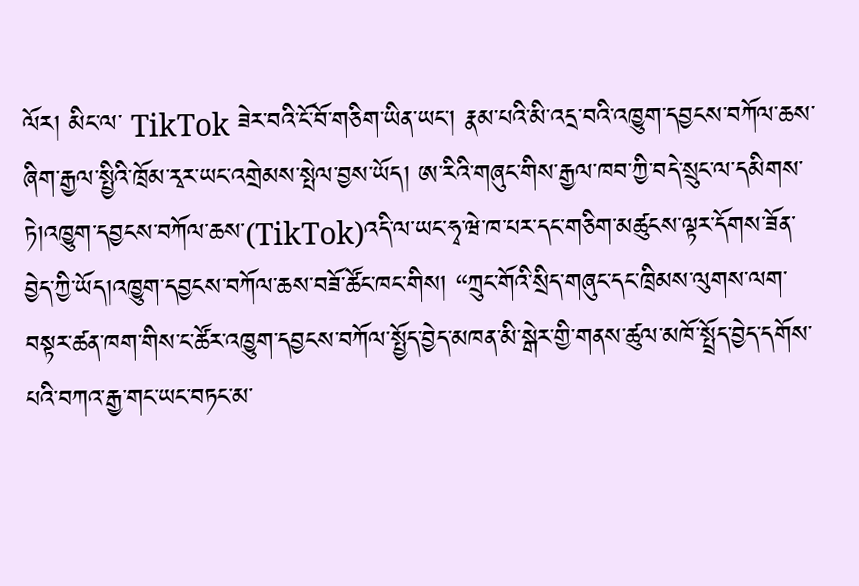ལོར། མིང་ལ་ TikTok ཟེར་བའི་ངོ་བོ་གཅིག་ཡིན་ཡང་། རྣམ་པའི་མི་འདྲ་བའི་འཁྱུག་དབྱངས་བཀོལ་ཆས་ཞིག་རྒྱལ་སྤྱིའི་ཁྲོམ་རྭར་ཡང་འགྲེམས་སྤེལ་བྱས་ཡོད། ཨ་རིའི་གཞུང་གིས་རྒྱལ་ཁབ་ཀྱི་བདེ་སྲུང་ལ་དམིགས་ཏེ།འཁྱུག་དབྱངས་བཀོལ་ཆས་(TikTok)འདི་ལ་ཡང་ཧྭ་ཝེ་ཁ་པར་དང་གཅིག་མཚུངས་ལྟར་དོགས་ཟོན་བྱེད་ཀྱི་ཡོད།འཁྱུག་དབྱངས་བཀོལ་ཆས་བཟོ་ཚོང་ཁང་གིས། “ཀྲུང་གོའི་སྲིད་གཞུང་དང་ཁྲིམས་ལུགས་ལག་བསྟར་ཚན་ཁག་གིས་ང་ཚོར་འཁྱུག་དབྱངས་བཀོལ་སྤྱོད་བྱེད་མཁན་མི་སྒེར་གྱི་གནས་ཚུལ་མཁོ་སྤྲོད་བྱེད་དགོས་པའི་བཀའ་རྒྱ་གང་ཡང་བཏང་མ་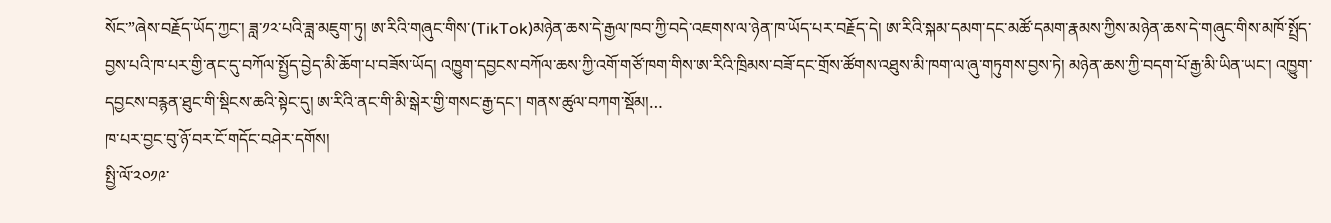སོང་”ཞེས་བརྗོད་ཡོད་ཀྱང་། ཟླ་༡༢་པའི་ཟླ་མཇུག་ཏུ། ཨ་རིའི་གཞུང་གིས་(TikTok)མཉེན་ཆས་དེ་རྒྱལ་ཁབ་ཀྱི་བདེ་འཇགས་ལ་ཉེན་ཁ་ཡོད་པར་བརྗོད་དེ། ཨ་རིའི་སྐམ་དམག་དང་མཚོ་དམག་རྣམས་ཀྱིས་མཉེན་ཆས་དེ་གཞུང་གིས་མཁོ་སྤྲོད་བྱས་པའི་ཁ་པར་གྱི་ནང་དུ་བཀོལ་སྤྱོད་བྱེད་མི་ཆོག་པ་བཟོས་ཡོད། འཁྱུག་དབྱངས་བཀོལ་ཆས་ཀྱི་འགོ་གཙོ་ཁག་གིས་ཨ་རིའི་ཁྲིམས་བཟོ་དང་གྲོས་ཚོགས་འཐུས་མི་ཁག་ལ་ཞུ་གཏུགས་བྱས་ཏེ། མཉེན་ཆས་ཀྱི་བདག་པོ་རྒྱ་མི་ཡིན་ཡང་། འཁྱུག་དབྱངས་བརྙན་ཐུང་གི་སྡིངས་ཆའི་སྟེང་དུ། ཨ་རིའི་ནང་གི་མི་སྒེར་གྱི་གསང་རྒྱ་དང་། གནས་ཚུལ་བཀག་སྡོམ།…
ཁ་པར་བྱང་བུ་ཉོ་བར་ངོ་གདོང་བཤེར་དགོས།
སྤྱི་ལོ་༢༠༡༩་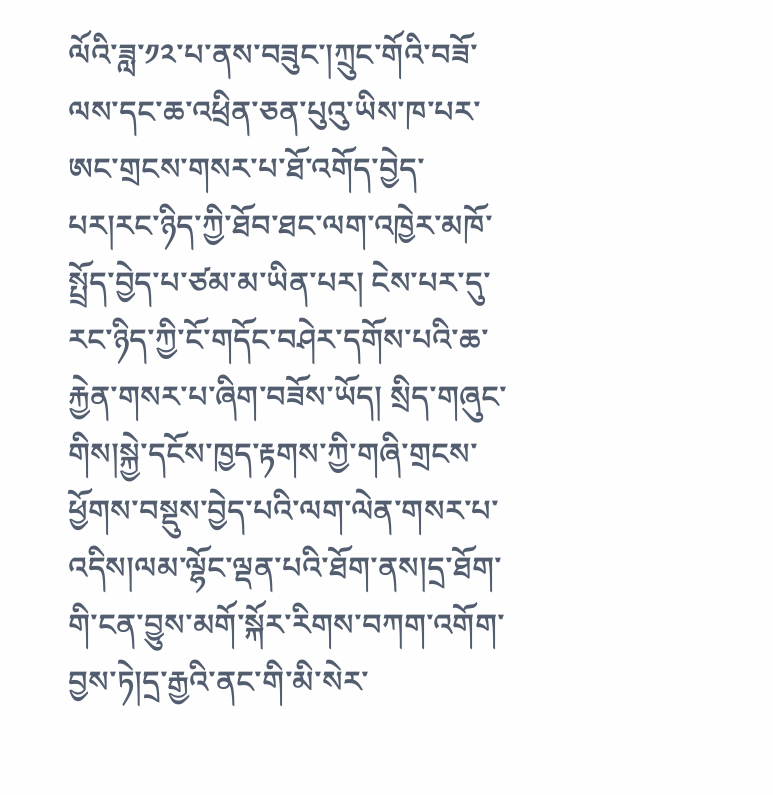ལོའི་ཟླ་༡༢་པ་ནས་བཟུང་།ཀྲུང་གོའི་བཟོ་ལས་དང་ཆ་འཕྲིན་ཅན་པུའུ་ཡིས་ཁ་པར་ཨང་གྲངས་གསར་པ་ཐོ་འགོད་བྱེད་པར།རང་ཉིད་ཀྱི་ཐོབ་ཐང་ལག་འཁྱེར་མཁོ་སྤྲོད་བྱེད་པ་ཙམ་མ་ཡིན་པར། ངེས་པར་དུ་རང་ཉིད་ཀྱི་ངོ་གདོང་བཤེར་དགོས་པའི་ཆ་རྐྱེན་གསར་པ་ཞིག་བཟོས་ཡོད། སྲིད་གཞུང་གིས།སྐྱེ་དངོས་ཁྱད་རྟགས་ཀྱི་གཞི་གྲངས་ཕྱོགས་བསྡུས་བྱེད་པའི་ལག་ལེན་གསར་པ་འདིས།ལམ་ལྷོང་ལྡན་པའི་ཐོག་ནས།དྲ་ཐོག་གི་ངན་བྱུས་མགོ་སྐོར་རིགས་བཀག་འགོག་བྱས་ཏེ།དྲ་རྒྱའི་ནང་གི་མི་སེར་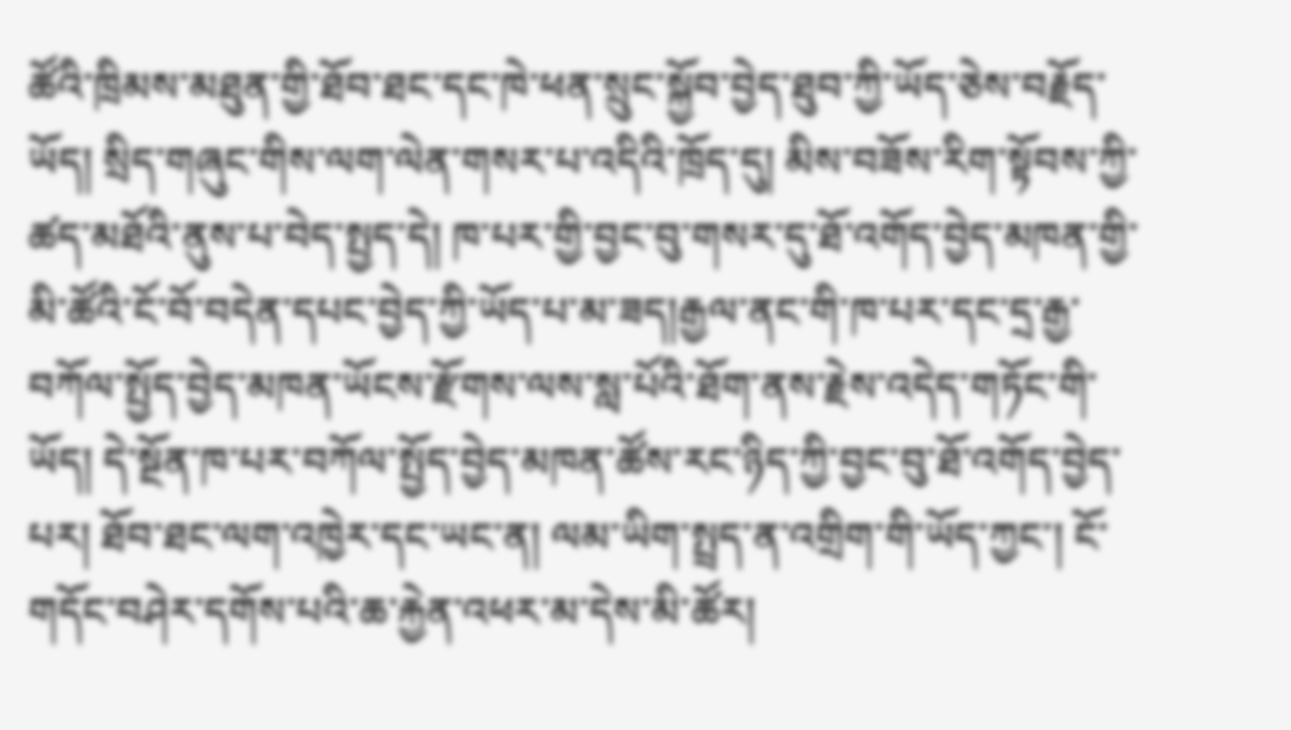ཚོའི་ཁྲིམས་མཐུན་གྱི་ཐོབ་ཐང་དང་ཁེ་ཕན་སྲུང་སྐྱོབ་བྱེད་ཐུབ་ཀྱི་ཡོད་ཅེས་བརྗོད་ཡོད། སྲིད་གཞུང་གིས་ལག་ལེན་གསར་པ་འདིའི་ཁྲོད་དུ། མིས་བཟོས་རིག་སྟོབས་ཀྱི་ཚད་མཐོའི་ནུས་པ་བེད་སྤྱད་དེ། ཁ་པར་གྱི་བྱང་བུ་གསར་དུ་ཐོ་འགོད་བྱེད་མཁན་གྱི་མི་ཚོའི་ངོ་བོ་བདེན་དཔང་བྱེད་ཀྱི་ཡོད་པ་མ་ཟད།རྒྱལ་ནང་གི་ཁ་པར་དང་དྲ་རྒྱ་བཀོལ་སྤྱོད་བྱེད་མཁན་ཡོངས་རྫོགས་ལས་སླ་པོའི་ཐོག་ནས་རྗེས་འདེད་གཏོང་གི་ཡོད། དེ་སྔོན་ཁ་པར་བཀོལ་སྤྱོད་བྱེད་མཁན་ཚོས་རང་ཉིད་ཀྱི་བྱང་བུ་ཐོ་འགོད་བྱེད་པར། ཐོབ་ཐང་ལག་འཁྱེར་དང་ཡང་ན། ལམ་ཡིག་སྤྲད་ན་འགྲིག་གི་ཡོད་ཀྱང་། ངོ་གདོང་བཤེར་དགོས་པའི་ཆ་རྐྱེན་འཕར་མ་དེས་མི་ཚོར།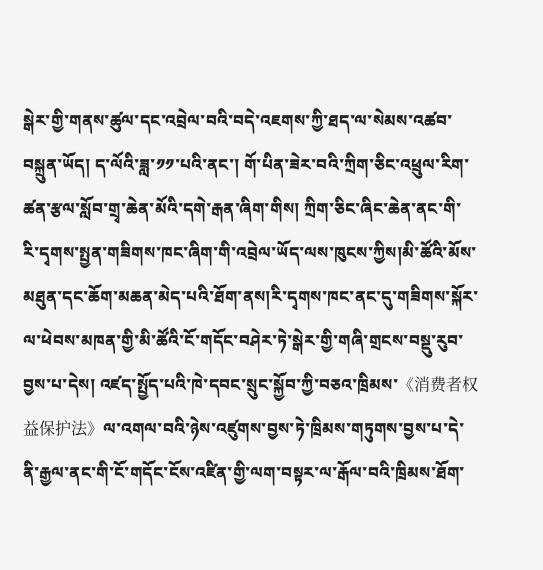སྒེར་གྱི་གནས་ཚུལ་དང་འབྲེལ་བའི་བདེ་འཇགས་ཀྱི་ཐད་ལ་སེམས་འཚབ་བསྐྲུན་ཡོད། ད་ལོའི་ཟླ་༡༡་པའི་ནང་། གོ་པིན་ཟེར་བའི་ཀྲིག་ཅིང་འཕྲུལ་རིག་ཚན་རྩལ་སློབ་གྲྭ་ཆེན་མོའི་དགེ་རྒན་ཞིག་གིས། ཀྲིག་ཅིང་ཞིང་ཆེན་ནང་གི་རི་དྭགས་སྤྱན་གཟིགས་ཁང་ཞིག་གི་འབྲེལ་ཡོད་ལས་ཁུངས་ཀྱིས།མི་ཚོའི་མོས་མཐུན་དང་ཆོག་མཆན་མེད་པའི་ཐོག་ནས།རི་དྭགས་ཁང་ནང་དུ་གཟིགས་སྐོར་ལ་ཕེབས་མཁན་གྱི་མི་ཚོའི་ངོ་གདོང་བཤེར་ཏེ་སྒེར་གྱི་གཞི་གྲངས་བསྡུ་རུབ་བྱས་པ་དེས། འཛད་སྤྱོད་པའི་ཁེ་དབང་སྲུང་སྐྱོབ་ཀྱི་བཅའ་ཁྲིམས་《消费者权益保护法》ལ་འགལ་བའི་ཉེས་འཛུགས་བྱས་ཏེ་ཁྲིམས་གཏུགས་བྱས་པ་དེ་ནི་རྒྱལ་ནང་གི་ངོ་གདོང་ངོས་འཛིན་གྱི་ལག་བསྟར་ལ་རྒོལ་བའི་ཁྲིམས་ཐོག་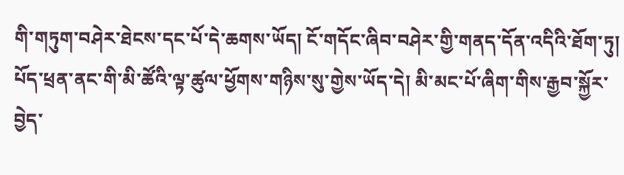གི་གཏུག་བཤེར་ཐེངས་དང་པོ་དེ་ཆགས་ཡོད། ངོ་གདོང་ཞིབ་བཤེར་གྱི་གནད་དོན་འདིའི་ཐོག་ཏུ། པོད་ཕྲན་ནང་གི་མི་ཚོའི་ལྟ་ཚུལ་ཕྱོགས་གཉིས་སུ་གྱེས་ཡོད་དེ། མི་མང་པོ་ཞིག་གིས་རྒྱབ་སྐྱོར་བྱེད་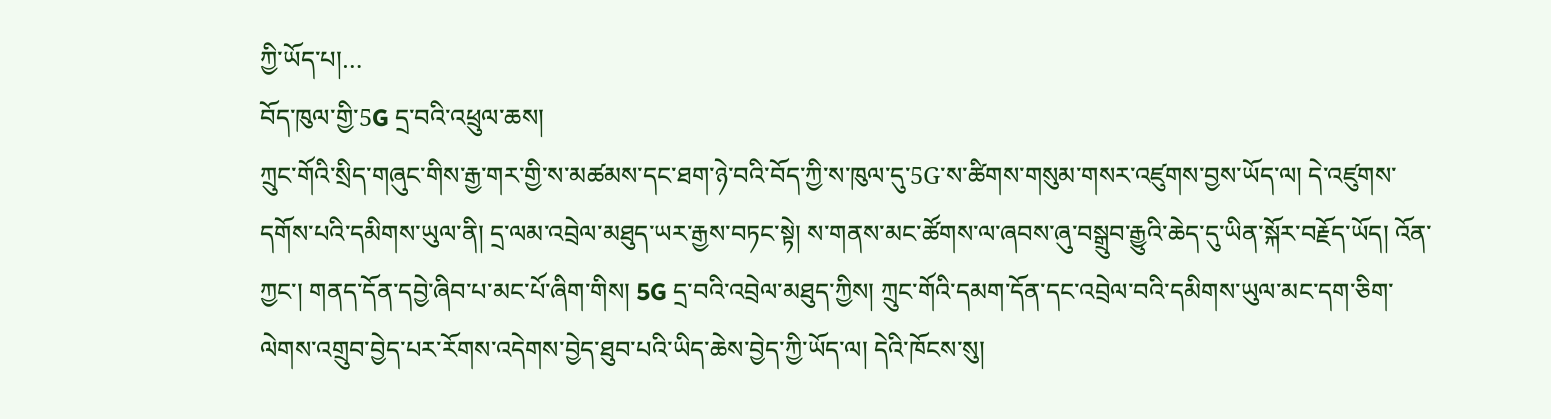ཀྱི་ཡོད་པ།…
བོད་ཁུལ་གྱི་5G དྲ་བའི་འཕྲུལ་ཆས།
ཀྲུང་གོའི་སྲིད་གཞུང་གིས་རྒྱ་གར་གྱི་ས་མཚམས་དང་ཐག་ཉེ་བའི་བོད་ཀྱི་ས་ཁུལ་དུ་5G་ས་ཚིགས་གསུམ་གསར་འཛུགས་བྱས་ཡོད་ལ། དེ་འཛུགས་དགོས་པའི་དམིགས་ཡུལ་ནི། དྲ་ལམ་འབྲེལ་མཐུད་ཡར་རྒྱས་བཏང་སྟེ། ས་གནས་མང་ཚོགས་ལ་ཞབས་ཞུ་བསྒྲུབ་རྒྱུའི་ཆེད་དུ་ཡིན་སྐོར་བརྗོད་ཡོད། འོན་ཀྱང་། གནད་དོན་དབྱེ་ཞིབ་པ་མང་པོ་ཞིག་གིས། 5G དྲ་བའི་འབྲེལ་མཐུད་ཀྱིས། ཀྲུང་གོའི་དམག་དོན་དང་འབྲེལ་བའི་དམིགས་ཡུལ་མང་དག་ཅིག་ལེགས་འགྲུབ་བྱེད་པར་རོགས་འདེགས་བྱེད་ཐུབ་པའི་ཡིད་ཆེས་བྱེད་ཀྱི་ཡོད་ལ། དེའི་ཁོངས་སུ།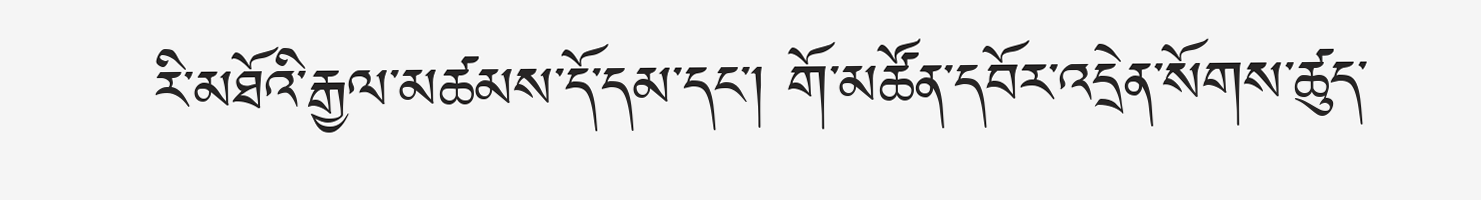རི་མཐོའི་རྒྱལ་མཚམས་དོ་དམ་དང་། གོ་མཚོན་དབོར་འདྲེན་སོགས་ཚུད་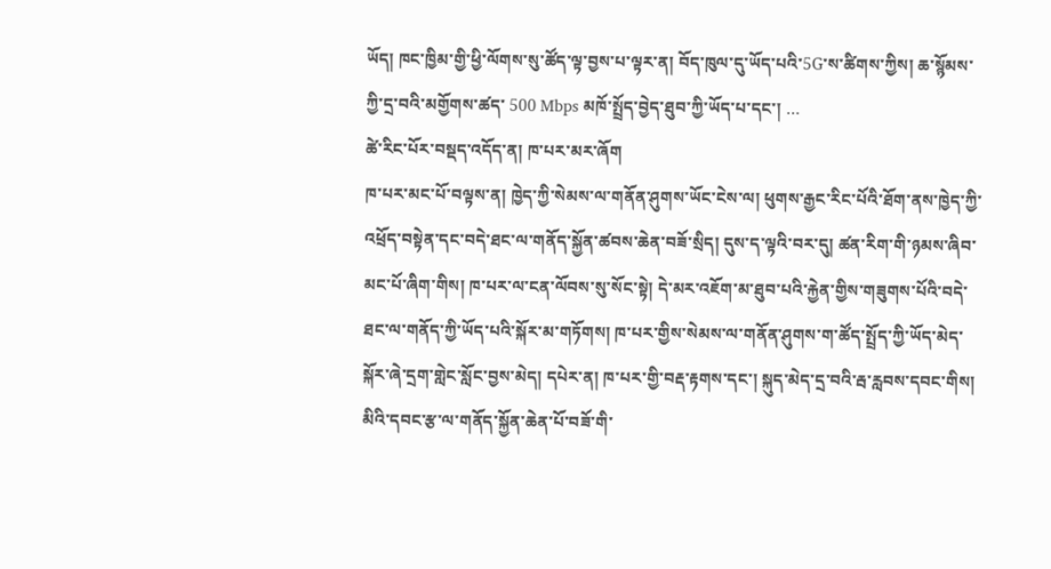ཡོད། ཁང་ཁྱིམ་གྱི་ཕྱི་ལོགས་སུ་ཚོད་ལྟ་བྱས་པ་ལྟར་ན། བོད་ཁུལ་དུ་ཡོད་པའི་5G་ས་ཚིགས་ཀྱིས། ཆ་སྙོམས་ཀྱི་དྲ་བའི་མགྱོགས་ཚད་ 500 Mbps མཁོ་སྤྲོད་བྱེད་ཐུབ་ཀྱི་ཡོད་པ་དང་། …
ཚེ་རིང་པོར་བསྡད་འདོད་ན། ཁ་པར་མར་ཞོག
ཁ་པར་མང་པོ་བལྟས་ན། ཁྱེད་ཀྱི་སེམས་ལ་གནོན་ཤུགས་ཡོང་ངེས་ལ། ཕུགས་རྒྱང་རིང་པོའི་ཐོག་ནས་ཁྱེད་ཀྱི་འཕྲོད་བསྟེན་དང་བདེ་ཐང་ལ་གནོད་སྐྱོན་ཚབས་ཆེན་བཟོ་སྲིད། དུས་ད་ལྟའི་བར་དུ། ཚན་རིག་གི་ཉམས་ཞིབ་མང་པོ་ཞིག་གིས། ཁ་པར་ལ་ངན་ལོབས་སུ་སོང་སྟེ། དེ་མར་འཇོག་མ་ཐུབ་པའི་རྐྱེན་གྱིས་གཟུགས་པོའི་བདེ་ཐང་ལ་གནོད་ཀྱི་ཡོད་པའི་སྐོར་མ་གཏོགས། ཁ་པར་གྱིས་སེམས་ལ་གནོན་ཤུགས་ག་ཚོད་སྤྲོད་ཀྱི་ཡོད་མེད་སྐོར་ཞེ་དྲག་གླེང་སློང་བྱས་མེད། དཔེར་ན། ཁ་པར་གྱི་བརྡ་རྟགས་དང་། སྐུད་མེད་དྲ་བའི་རྦ་རླབས་དབང་གིས། མིའི་དབང་རྩ་ལ་གནོད་སྐྱོན་ཆེན་པོ་བཟོ་གི་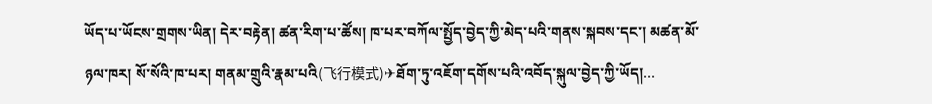ཡོད་པ་ཡོངས་གྲགས་ཡིན། དེར་བརྟེན། ཚན་རིག་པ་ཚོས། ཁ་པར་བཀོལ་སྤྱོད་བྱེད་ཀྱི་མེད་པའི་གནས་སྐབས་དང་། མཚན་མོ་ཉལ་ཁར། སོ་སོའི་ཁ་པར། གནམ་གྲུའི་རྣམ་པའི(飞行模式)✈ཐོག་ཏུ་འཇོག་དགོས་པའི་འབོད་སྐུལ་བྱེད་ཀྱི་ཡོད།…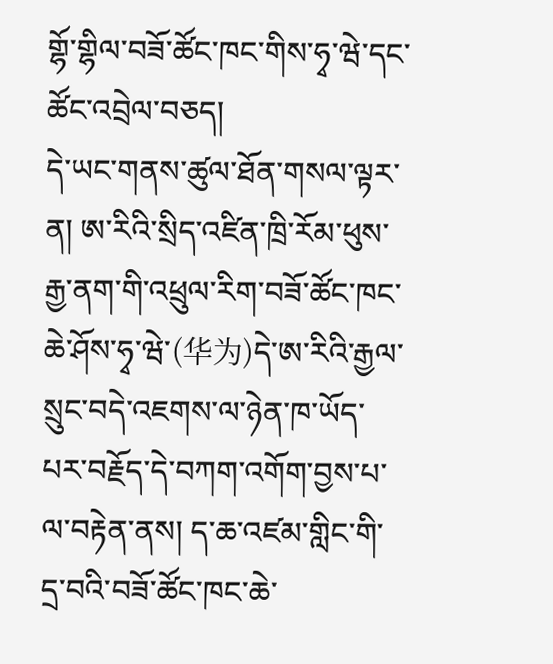གྷོ་གྷིལ་བཟོ་ཚོང་ཁང་གིས་ཧྭ་ཝེ་དང་ཚོང་འབྲེལ་བཅད།
དེ་ཡང་གནས་ཚུལ་ཐོན་གསལ་ལྟར་ན། ཨ་རིའི་སྲིད་འཛིན་ཁྲི་རོམ་ཕུས་རྒྱ་ནག་གི་འཕྲུལ་རིག་བཟོ་ཚོང་ཁང་ཆེ་ཤོས་ཧྭ་ཝེ་(华为)དེ་ཨ་རིའི་རྒྱལ་སྲུང་བདེ་འཇགས་ལ་ཉེན་ཁ་ཡོད་པར་བརྗོད་དེ་བཀག་འགོག་བྱས་པ་ལ་བརྟེན་ནས། ད་ཆ་འཛམ་གླིང་གི་དྲ་བའི་བཟོ་ཚོང་ཁང་ཆེ་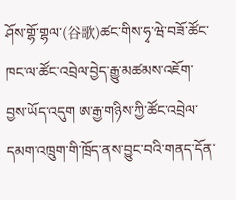ཤོས་གྷོ་གྷལ་(谷歌)ཚང་གིས་ཧྭ་ཝེ་བཟོ་ཚོང་ཁང་ལ་ཚོང་འབྲེལ་བྱེད་རྒྱུ་མཚམས་འཇོག་བྱས་ཡོད་འདུག ཨ་རྒྱ་གཉིས་ཀྱི་ཚོང་འབྲེལ་དམག་འཁྲུག་གི་ཁྲོད་ནས་བྱུང་བའི་གནད་དོན་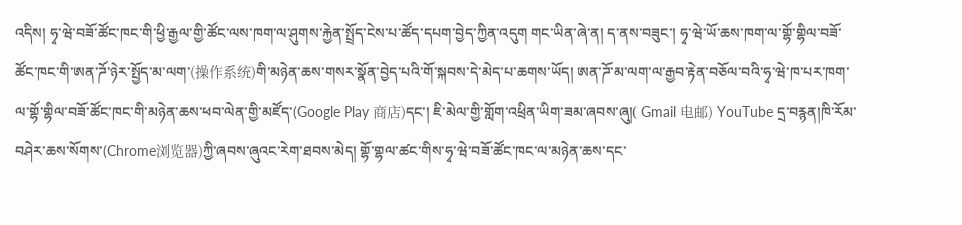འདིས། ཧྭ་ཝེ་བཟོ་ཚོང་ཁང་གི་ཕྱི་རྒྱལ་གྱི་ཚོང་ལས་ཁག་ལ་ཤུགས་རྐྱེན་སྤྲོད་ངེས་པ་ཚོད་དཔག་བྱེད་ཀྱིན་འདུག གང་ཡིན་ཞེ་ན། ད་ནས་བཟུང་། ཧྭ་ཝེ་ཡོ་ཆས་ཁག་ལ་གྷོ་གྷིལ་བཟོ་ཚོང་ཁང་གི་ཨན་ཌོ་ཉེར་སྤྱོད་མ་ལག་(操作系统)གི་མཉེན་ཆས་གསར་སྣོན་བྱེད་པའི་གོ་སྐབས་དེ་མེད་པ་ཆགས་ཡོད། ཨན་ཌོ་མ་ལག་ལ་རྒྱབ་རྟེན་བཅོལ་བའི་ཧྭ་ཝེ་ཁ་པར་ཁག་ལ་གྷོ་གྷིལ་བཟོ་ཚོང་ཁང་གི་མཉེན་ཆས་ཕབ་ལེན་གྱི་མཛོད་(Google Play 商店)དང་། ཇི་མེལ་གྱི་གློག་འཕྲིན་ཡིག་ཟམ་ཞབས་ཞུ།( Gmail 电邮) YouTube དྲ་བརྙན།ཁི་རོམ་བཤེར་ཆས་སོགས་(Chrome浏览器)ཀྱི་ཞབས་ཞུའང་རེག་ཐབས་མེད། གྷོ་གྷལ་ཚང་གིས་ཧྭ་ཝེ་བཟོ་ཚོང་ཁང་ལ་མཉེན་ཆས་དང་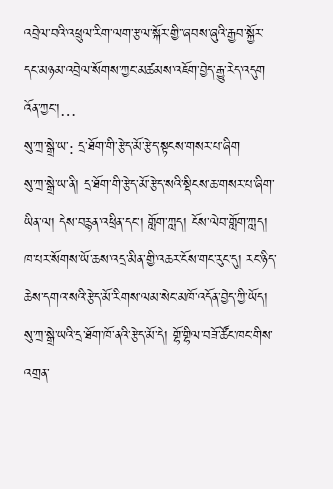འབྲེལ་བའི་འཕྲུལ་རིག་ལག་རྩལ་སྐོར་གྱི་་ཞབས་ཞུའི་རྒྱབ་སྐྱོར་དང་མཉམ་འབྲེལ་སོགས་ཀྱང་མཚམས་འཇོག་བྱེད་རྒྱུ་རེད་འདུག འོན་ཀྱང་།…
སུ་ཀྲ་སྒྲེ་ཡ་: དྲ་ཐོག་གི་རྩེད་མོ་རྩེད་སྟངས་གསར་པ་ཞིག
སུ་ཀྲ་སྒྲེ་ཡ་ནི། དྲ་ཐོག་གི་རྩེད་མོ་རྩེད་སའི་སྡིངས་ཆ་གསར་པ་ཞིག་ཡིན་ལ། དེས་བརྙན་འཕྲིན་དང་། གློག་ཀླད། ངོས་ལེབ་གློག་ཀླད། ཁ་པར་སོགས་ཡོ་ཆས་འདྲ་མིན་གྱི་འཆར་ངོས་གང་རུང་དུ། རང་ཉིད་ཆེས་དགའ་སའི་རྩེད་མོ་རིགས་ལམ་སེང་མཁོ་འདོན་བྱེད་ཀྱི་ཡོད། སུ་ཀྲ་སྒྲེ་ཡའི་དྲ་ཐོག་ཁོ་ནའི་རྩེད་མོ་དེ། གྷོ་གྷིལ་བཟོ་ཚོང་ཁང་གིས་འགྲན་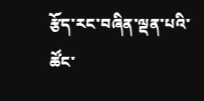རྩོད་རང་བཞིན་ལྡན་པའི་ཚོང་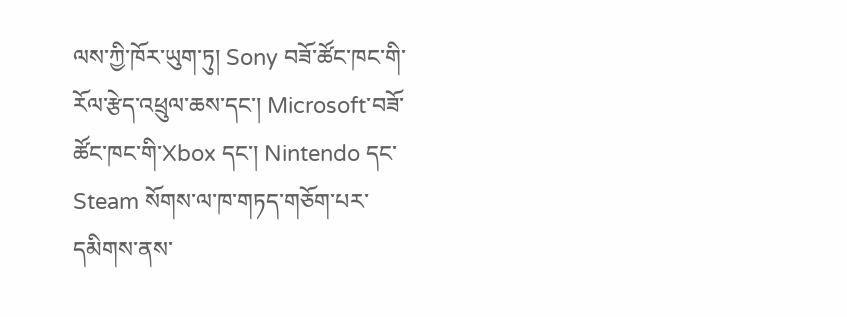ལས་ཀྱི་ཁོར་ཡུག་ཏུ། Sony བཟོ་ཚོང་ཁང་གི་རོལ་རྩེད་འཕྲུལ་ཆས་དང་། Microsoft་བཟོ་ཚོང་ཁང་གི་Xbox དང་། Nintendo དང་ Steam སོགས་ལ་ཁ་གཏད་གཅོག་པར་དམིགས་ནས་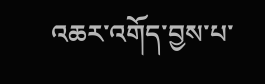འཆར་འགོད་བྱས་པ་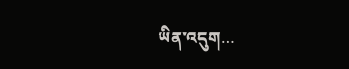ཡིན་འདུག…